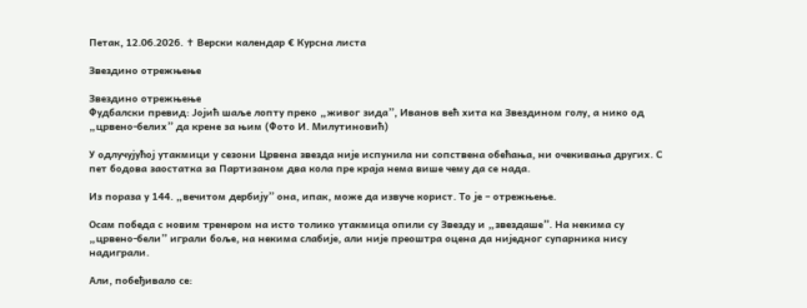Петак, 12.06.2026. ✝ Верски календар € Курсна листа

Звездино отрежњење

Звездино отрежњење
Фудбалски превид: Јојић шаље лопту преко „живог зида”, Иванов већ хита ка Звездином голу, а нико од „црвено-белих” да крене за њим (Фото И. Милутиновић)

У одлучујућој утакмици у сезони Црвена звезда није испунила ни сопствена обећања, ни очекивања других. С пет бодова заостатка за Партизаном два кола пре краја нема више чему да се нада.

Из пораза у 144. „вечитом дербију” она, ипак, може да извуче корист. То је – отрежњење.

Осам победа с новим тренером на исто толико утакмица опили су Звезду и „звездаше”. На некима су „црвено-бели” играли боље, на некима слабије, али није преоштра оцена да ниједног супарника нису надиграли.

Али, побеђивало се: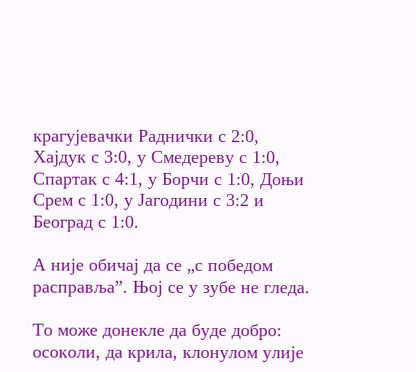крагујевачки Раднички с 2:0, Хајдук с 3:0, у Смедереву с 1:0, Спартак с 4:1, у Борчи с 1:0, Доњи Срем с 1:0, у Јагодини с 3:2 и Београд с 1:0.

А није обичај да се „с победом расправља”. Њој се у зубе не гледа.

То може донекле да буде добро: осоколи, да крила, клонулом улије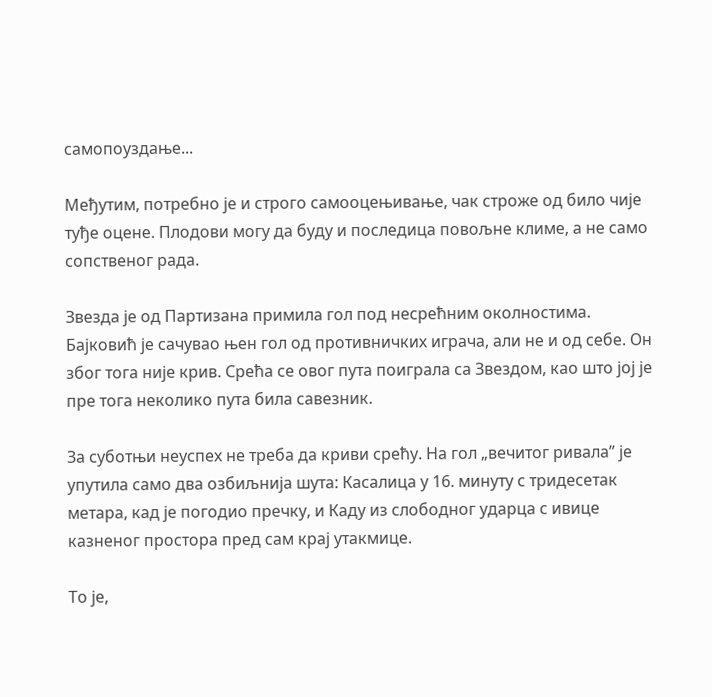самопоуздање...

Међутим, потребно је и строго самооцењивање, чак строже од било чије туђе оцене. Плодови могу да буду и последица повољне климе, а не само сопственог рада.

Звезда је од Партизана примила гол под несрећним околностима. Бајковић је сачувао њен гол од противничких играча, али не и од себе. Он због тога није крив. Срећа се овог пута поиграла са Звездом, као што јој је пре тога неколико пута била савезник.

За суботњи неуспех не треба да криви срећу. На гол „вечитог ривала” је упутила само два озбиљнија шута: Касалица у 16. минуту с тридесетак метара, кад је погодио пречку, и Каду из слободног ударца с ивице казненог простора пред сам крај утакмице.

То је,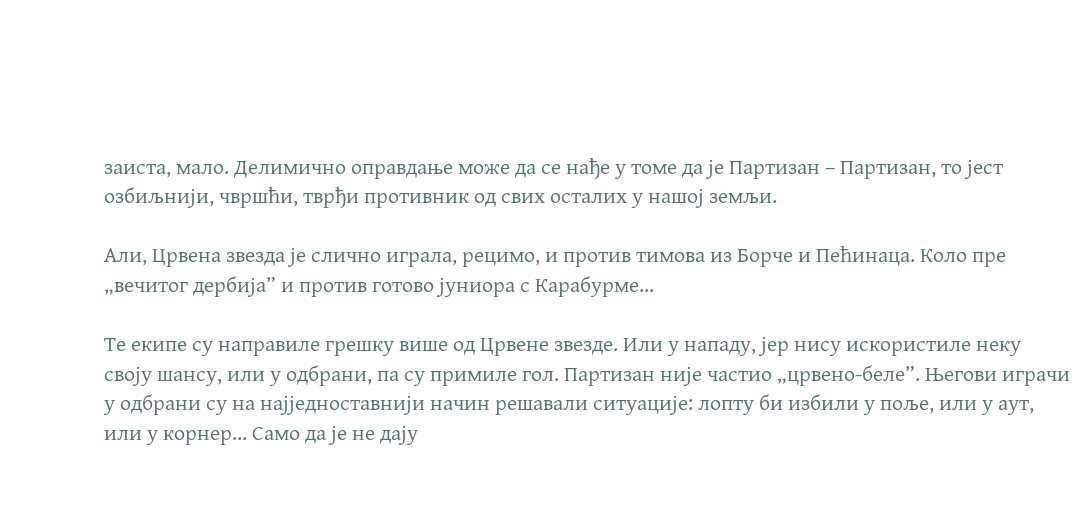заиста, мало. Делимично оправдање може да се нађе у томе да је Партизан – Партизан, то јест озбиљнији, чвршћи, тврђи противник од свих осталих у нашој земљи.

Али, Црвена звезда је слично играла, рецимо, и против тимова из Борче и Пећинаца. Коло пре „вечитог дербија” и против готово јуниора с Карабурме...

Те екипе су направиле грешку више од Црвене звезде. Или у нападу, јер нису искористиле неку своју шансу, или у одбрани, па су примиле гол. Партизан није частио „црвено-беле”. Његови играчи у одбрани су на најједноставнији начин решавали ситуације: лопту би избили у поље, или у аут, или у корнер... Само да је не дају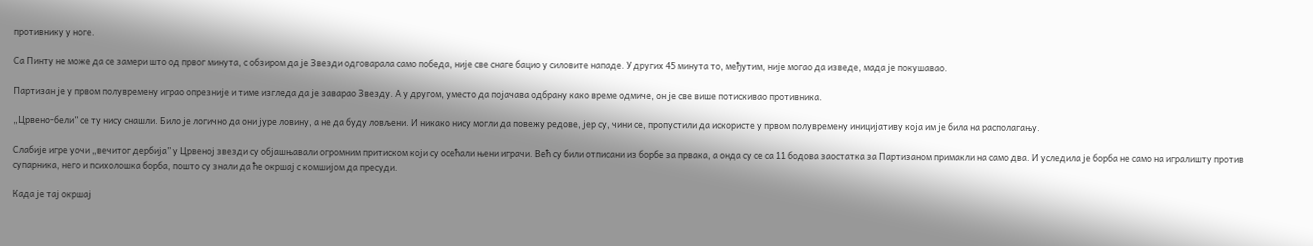противнику у ноге.

Са Пинту не може да се замери што од првог минута, с обзиром да је Звезди одговарала само победа, није све снаге бацио у силовите нападе. У других 45 минута то, међутим, није могао да изведе, мада је покушавао.

Партизан је у првом полувремену играо опрезније и тиме изгледа да је заварао Звезду. А у другом, уместо да појачава одбрану како време одмиче, он је све више потискивао противника.

„Црвено-бели” се ту нису снашли. Било је логично да они јуре ловину, а не да буду ловљени. И никако нису могли да повежу редове, јер су, чини се, пропустили да искористе у првом полувремену иницијативу која им је била на располагању.

Слабије игре уочи „вечитог дербија” у Црвеној звезди су објашњавали огромним притиском који су осећали њени играчи. Већ су били отписани из борбе за првака, а онда су се са 11 бодова заостатка за Партизаном примакли на само два. И уследила је борба не само на игралишту против супарника, него и психолошка борба, пошто су знали да ће окршај с комшијом да пресуди.

Када је тај окршај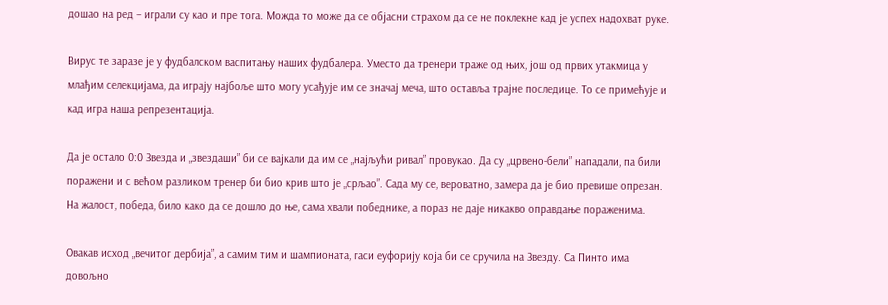дошао на ред – играли су као и пре тога. Можда то може да се објасни страхом да се не поклекне кад је успех надохват руке.

Вирус те заразе је у фудбалском васпитању наших фудбалера. Уместо да тренери траже од њих, још од првих утакмица у млађим селекцијама, да играју најбоље што могу усађује им се значај меча, што оставља трајне последице. То се примећује и кад игра наша репрезентација.

Да је остало 0:0 Звезда и „звездаши” би се вајкали да им се „најљући ривал” провукао. Да су „црвено-бели” нападали, па били поражени и с већом разликом тренер би био крив што је „срљао”. Сада му се, вероватно, замера да је био превише опрезан. На жалост, победа, било како да се дошло до ње, сама хвали победнике, а пораз не даје никакво оправдање пораженима.

Овакав исход „вечитог дербија”, а самим тим и шампионата, гаси еуфорију која би се сручила на Звезду. Са Пинто има довољно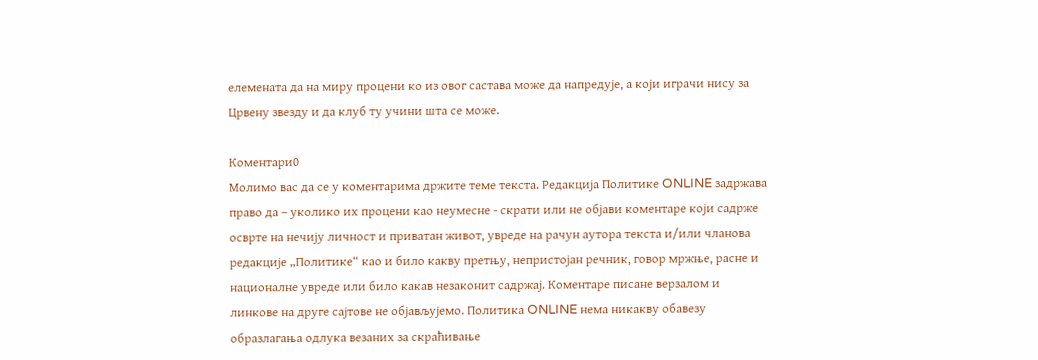елемената да на миру процени ко из овог састава може да напредује, а који играчи нису за Црвену звезду и да клуб ту учини шта се може.

Коментари0
Молимо вас да се у коментарима држите теме текста. Редакција Политике ONLINE задржава право да – уколико их процени као неумесне - скрати или не објави коментаре који садрже осврте на нечију личност и приватан живот, увреде на рачун аутора текста и/или чланова редакције „Политике“ као и било какву претњу, непристојан речник, говор мржње, расне и националне увреде или било какав незаконит садржај. Коментаре писане верзалом и линкове на друге сајтове не објављујемо. Политика ONLINE нема никакву обавезу образлагања одлука везаних за скраћивање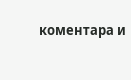коментара и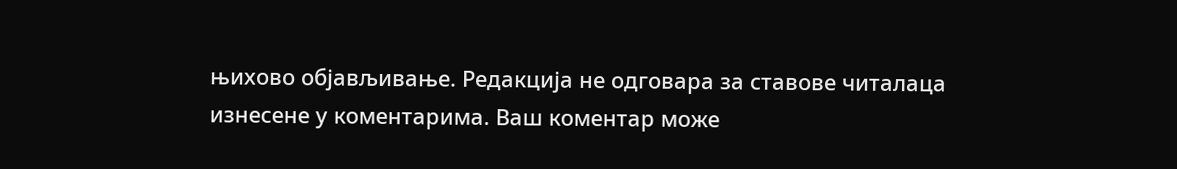њихово објављивање. Редакција не одговара за ставове читалаца изнесене у коментарима. Ваш коментар може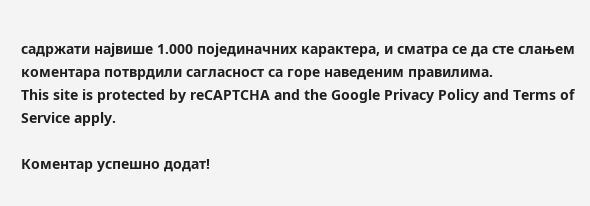садржати највише 1.000 појединачних карактера, и сматра се да сте слањем коментара потврдили сагласност са горе наведеним правилима.
This site is protected by reCAPTCHA and the Google Privacy Policy and Terms of Service apply.

Комeнтар успeшно додат!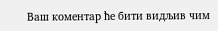Ваш комeнтар ћe бити видљив чим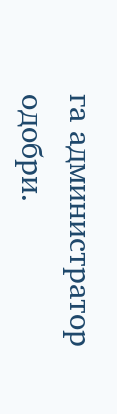га администратор одобри.